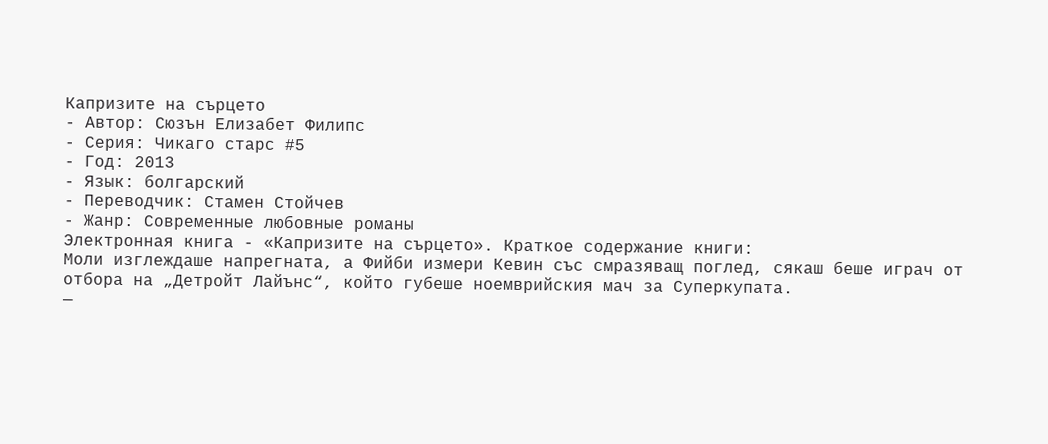Капризите на сърцето
- Автор: Сюзън Елизабет Филипс
- Серия: Чикаго старс #5
- Год: 2013
- Язык: болгарский
- Переводчик: Стамен Стойчев
- Жанр: Современные любовные романы
Электронная книга - «Капризите на сърцето». Краткое содержание книги:
Моли изглеждаше напрегната, а Фийби измери Кевин със смразяващ поглед, сякаш беше играч от отбора на „Детройт Лайънс“, който губеше ноемврийския мач за Суперкупата.
—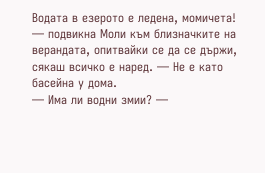Водата в езерото е ледена, момичета! — подвикна Моли към близначките на верандата, опитвайки се да се държи, сякаш всичко е наред. — Не е като басейна у дома.
— Има ли водни змии? —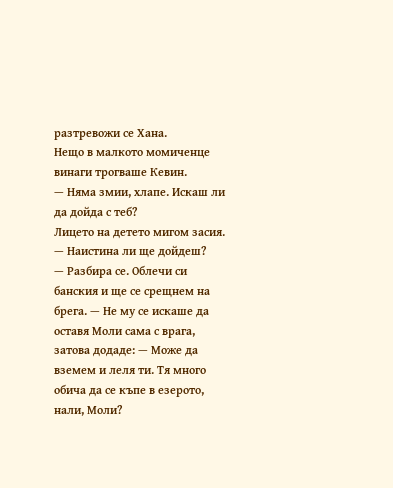разтревожи се Хана.
Нещо в малкото момиченце винаги трогваше Кевин.
— Няма змии, хлапе. Искаш ли да дойда с теб?
Лицето на детето мигом засия.
— Наистина ли ще дойдеш?
— Разбира се. Облечи си банския и ще се срещнем на брега. — Не му се искаше да оставя Моли сама с врага, затова додаде: — Може да вземем и леля ти. Тя много обича да се къпе в езерото, нали, Моли?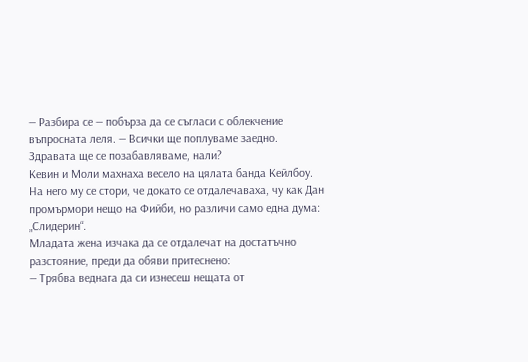— Разбира се — побърза да се съгласи с облекчение въпросната леля. — Всички ще поплуваме заедно.
Здравата ще се позабавляваме, нали?
Кевин и Моли махнаха весело на цялата банда Кейлбоу.
На него му се стори, че докато се отдалечаваха, чу как Дан промърмори нещо на Фийби, но различи само една дума: „Слидерин“.
Младата жена изчака да се отдалечат на достатъчно разстояние, преди да обяви притеснено:
— Трябва веднага да си изнесеш нещата от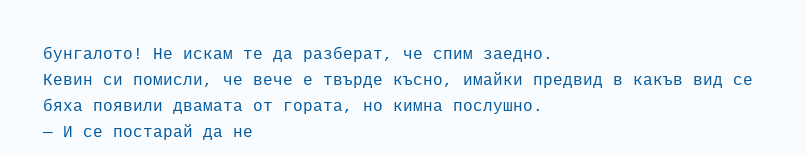бунгалото! Не искам те да разберат, че спим заедно.
Кевин си помисли, че вече е твърде късно, имайки предвид в какъв вид се бяха появили двамата от гората, но кимна послушно.
— И се постарай да не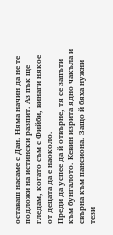оставаш насаме с Дан. Няма начин да не те подложи на истински разпит. Аз пък ще гледам, когато съм с Фийби, винаги някое от децата да е наоколо.
Преди да успее да й отвърне, тя се запъти към бунгалото. Кевин изрита ядно чакъла и свърна към пансиона. Защо й бяха нужни тези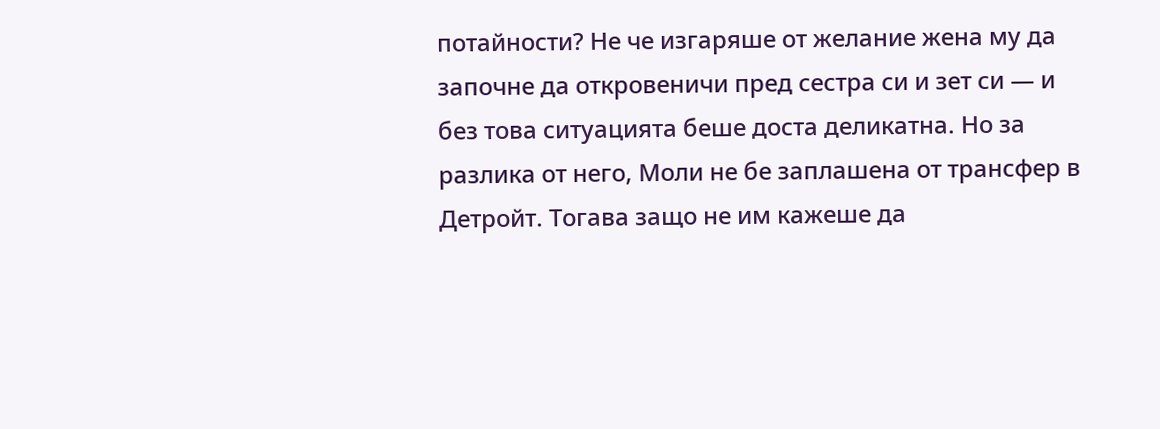потайности? Не че изгаряше от желание жена му да започне да откровеничи пред сестра си и зет си — и без това ситуацията беше доста деликатна. Но за разлика от него, Моли не бе заплашена от трансфер в Детройт. Тогава защо не им кажеше да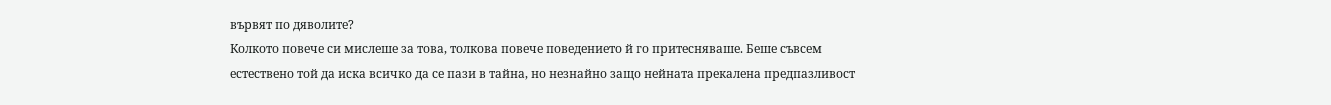вървят по дяволите?
Колкото повече си мислеше за това, толкова повече поведението й го притесняваше. Беше съвсем естествено той да иска всичко да се пази в тайна, но незнайно защо нейната прекалена предпазливост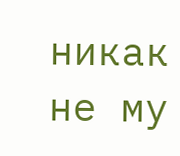никак не му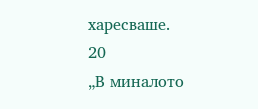харесваше.
20
„В миналото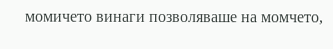момичето винаги позволяваше на момчето,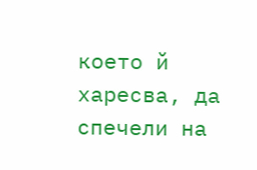което й харесва, да спечели на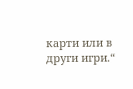карти или в други игри.“